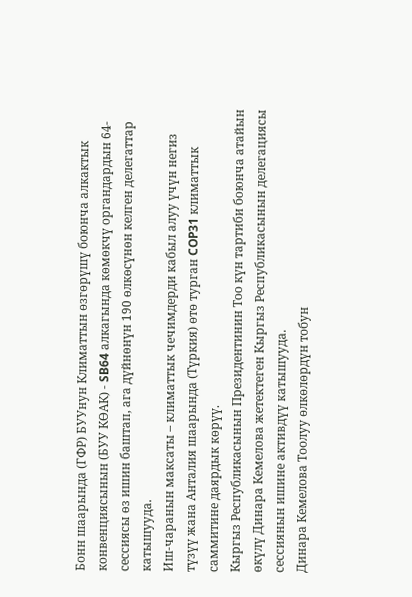Бонн шаарында (ГФР) БУУнун Климаттын өзгөрүшү боюнча алкактык конвенциясынын (БУУ КӨАК) - SB64 алкагында көмөкчү органдардын 64-сессиясы өз ишин баштап, ага дүйнөнүн 190 өлкөсүнөн келген делегаттар катышууда.
Иш-чаранын максаты – климаттык чечимдерди кабыл алуу үчүн негиз түзүү жана Анталия шаарында (Түркия) өтө турган COP31 климаттык саммитине даярдык көрүү.
Кыргыз Республикасынын Президентинин Тоо күн тартиби боюнча атайын өкүлү Динара Кемелова жетектеген Кыргыз Республикасынын делегациясы сессиянын ишине активдүү катышууда.
Динара Кемелова Тоолуу өлкөлөрдүн тобун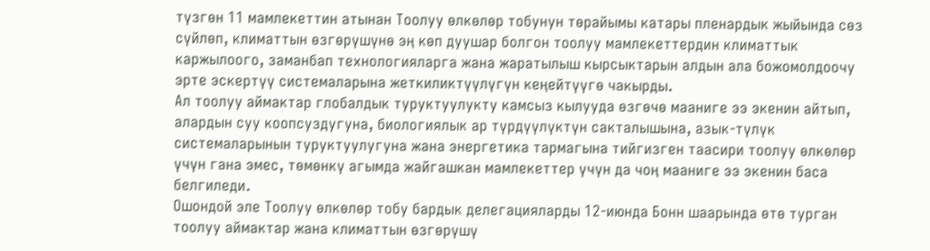түзгөн 11 мамлекеттин атынан Тоолуу өлкөлөр тобунун төрайымы катары пленардык жыйында сөз сүйлөп, климаттын өзгөрүшүнө эң көп дуушар болгон тоолуу мамлекеттердин климаттык каржылоого, заманбап технологияларга жана жаратылыш кырсыктарын алдын ала божомолдоочу эрте эскертүү системаларына жеткиликтүүлүгүн кеңейтүүгө чакырды.
Ал тоолуу аймактар глобалдык туруктуулукту камсыз кылууда өзгөчө мааниге ээ экенин айтып, алардын суу коопсуздугуна, биологиялык ар түрдүүлүктүн сакталышына, азык-түлүк системаларынын туруктуулугуна жана энергетика тармагына тийгизген таасири тоолуу өлкөлөр үчүн гана эмес, төмөнкү агымда жайгашкан мамлекеттер үчүн да чоң мааниге ээ экенин баса белгиледи.
Ошондой эле Тоолуу өлкөлөр тобу бардык делегацияларды 12-июнда Бонн шаарында өтө турган тоолуу аймактар жана климаттын өзгөрүшү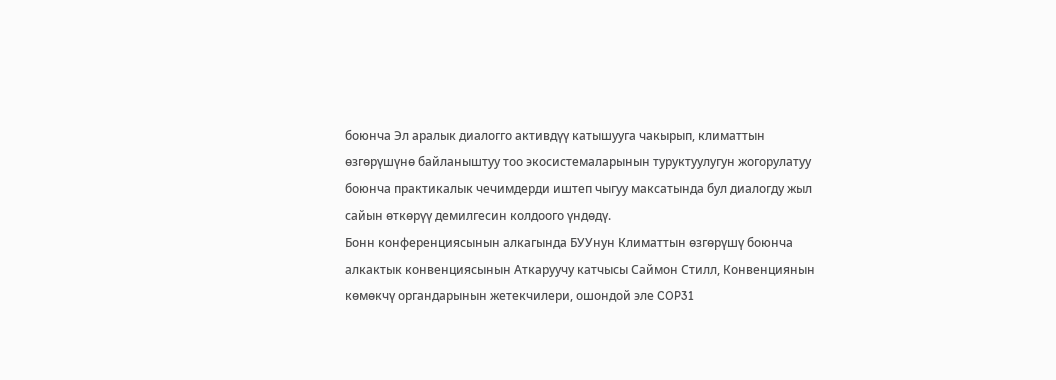боюнча Эл аралык диалогго активдүү катышууга чакырып, климаттын өзгөрүшүнө байланыштуу тоо экосистемаларынын туруктуулугун жогорулатуу боюнча практикалык чечимдерди иштеп чыгуу максатында бул диалогду жыл сайын өткөрүү демилгесин колдоого үндөдү.
Бонн конференциясынын алкагында БУУнун Климаттын өзгөрүшү боюнча алкактык конвенциясынын Аткаруучу катчысы Саймон Стилл, Конвенциянын көмөкчү органдарынын жетекчилери, ошондой эле COP31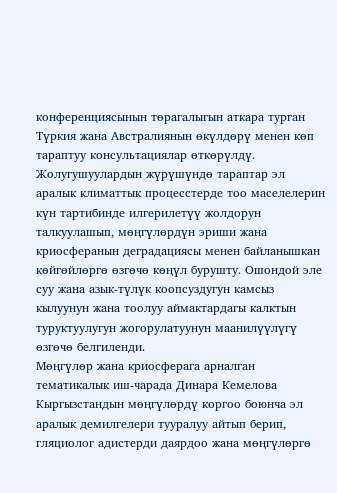конференциясынын төрагалыгын аткара турган Түркия жана Австралиянын өкүлдөрү менен көп тараптуу консультациялар өткөрүлдү. Жолугушуулардын жүрүшүндө тараптар эл аралык климаттык процесстерде тоо маселелерин күн тартибинде илгерилетүү жолдорун талкуулашып, мөңгүлөрдүн эриши жана криосферанын деградациясы менен байланышкан көйгөйлөргө өзгөчө көңүл бурушту. Ошондой эле суу жана азык-түлүк коопсуздугун камсыз кылуунун жана тоолуу аймактардагы калктын туруктуулугун жогорулатуунун маанилүүлүгү өзгөчө белгиленди.
Мөңгүлөр жана криосферага арналган тематикалык иш-чарада Динара Кемелова Кыргызстандын мөңгүлөрдү коргоо боюнча эл аралык демилгелери тууралуу айтып берип, гляциолог адистерди даярдоо жана мөңгүлөргө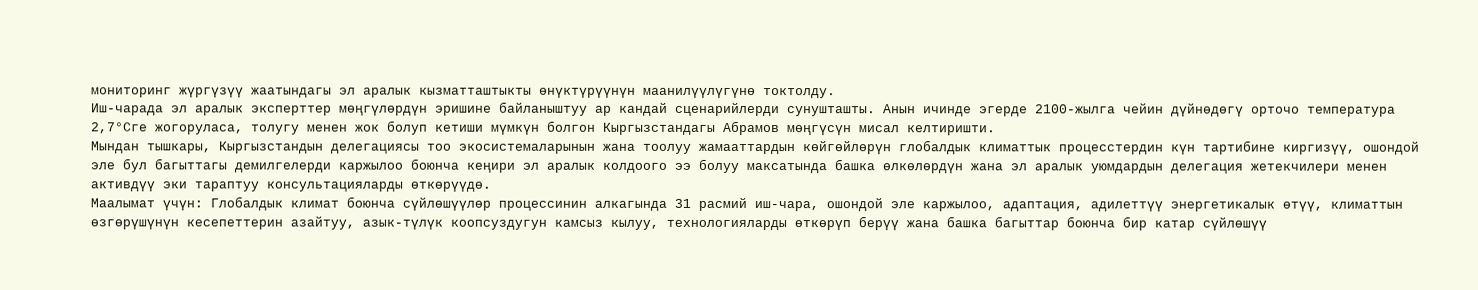мониторинг жүргүзүү жаатындагы эл аралык кызматташтыкты өнүктүрүүнүн маанилүүлүгүнө токтолду.
Иш-чарада эл аралык эксперттер мөңгүлөрдүн эришине байланыштуу ар кандай сценарийлерди сунушташты. Анын ичинде эгерде 2100-жылга чейин дүйнөдөгү орточо температура 2,7°Сге жогоруласа, толугу менен жок болуп кетиши мүмкүн болгон Кыргызстандагы Абрамов мөңгүсүн мисал келтиришти.
Мындан тышкары, Кыргызстандын делегациясы тоо экосистемаларынын жана тоолуу жамааттардын көйгөйлөрүн глобалдык климаттык процесстердин күн тартибине киргизүү, ошондой эле бул багыттагы демилгелерди каржылоо боюнча кеңири эл аралык колдоого ээ болуу максатында башка өлкөлөрдүн жана эл аралык уюмдардын делегация жетекчилери менен активдүү эки тараптуу консультацияларды өткөрүүдө.
Маалымат үчүн: Глобалдык климат боюнча сүйлөшүүлөр процессинин алкагында 31 расмий иш-чара, ошондой эле каржылоо, адаптация, адилеттүү энергетикалык өтүү, климаттын өзгөрүшүнүн кесепеттерин азайтуу, азык-түлүк коопсуздугун камсыз кылуу, технологияларды өткөрүп берүү жана башка багыттар боюнча бир катар сүйлөшүү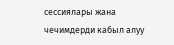сессиялары жана чечимдерди кабыл алуу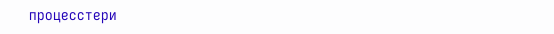процесстери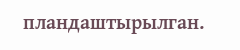пландаштырылган.